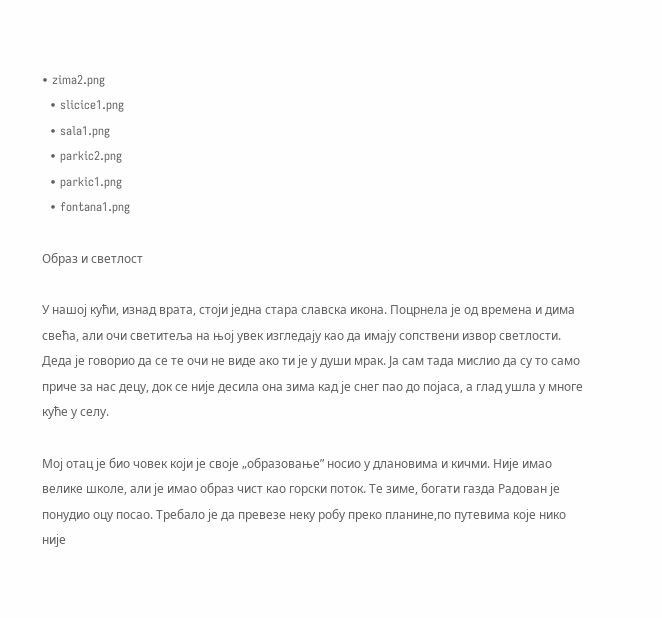• zima2.png
  • slicice1.png
  • sala1.png
  • parkic2.png
  • parkic1.png
  • fontana1.png

Образ и светлост

У нашој кући, изнад врата, стоји једна стара славска икона. Поцрнела је од времена и дима свећа, али очи светитеља на њој увек изгледају као да имају сопствени извор светлости. Деда је говорио да се те очи не виде ако ти је у души мрак. Ја сам тада мислио да су то само приче за нас децу, док се није десила она зима кад је снег пао до појаса, а глад ушла у многе куће у селу.

Мој отац је био човек који је своје „образовање” носио у длановима и кичми. Није имао велике школе, али је имао образ чист као горски поток. Те зиме, богати газда Радован је понудио оцу посао. Требало је да превезе неку робу преко планине,по путевима које нико није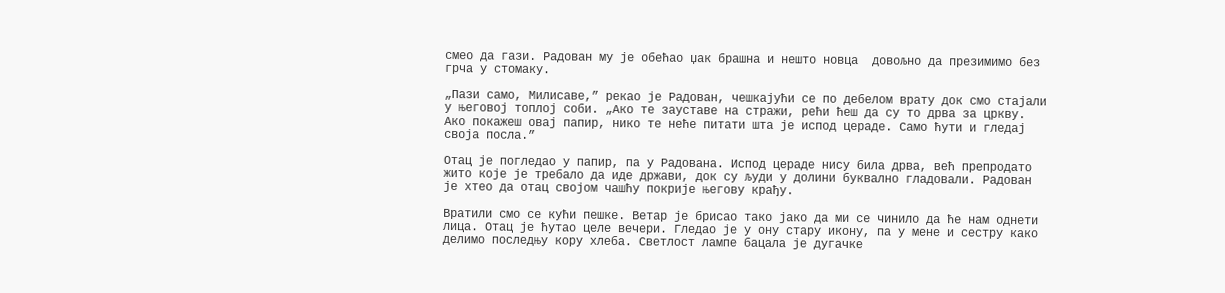смео да гази. Радован му је обећао џак брашна и нешто новца  довољно да презимимо без грча у стомаку.

„Пази само, Милисаве,” рекао је Радован, чешкајући се по дебелом врату док смо стајали у његовој топлој соби. „Ако те зауставе на стражи, рећи ћеш да су то дрва за цркву. Ако покажеш овај папир, нико те неће питати шта је испод цераде. Само ћути и гледај своја посла.”

Отац је погледао у папир, па у Радована. Испод цераде нису била дрва, већ препродато жито које је требало да иде држави, док су људи у долини буквално гладовали. Радован је хтео да отац својом чашћу покрије његову крађу.

Вратили смо се кући пешке. Ветар је брисао тако јако да ми се чинило да ће нам однети лица. Отац је ћутао целе вечери. Гледао је у ону стару икону, па у мене и сестру како делимо последњу кору хлеба. Светлост лампе бацала је дугачке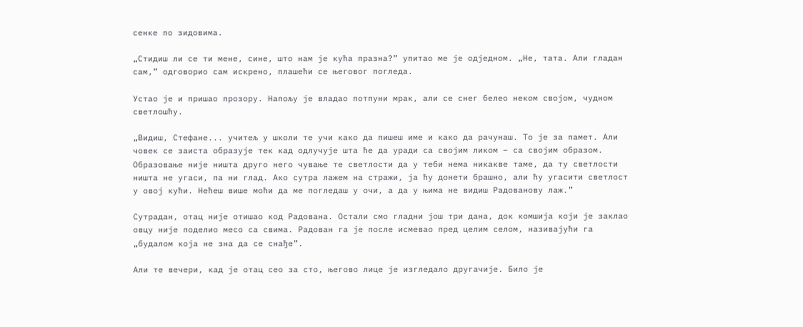сенке по зидовима.

„Стидиш ли се ти мене, сине, што нам је кућа празна?” упитао ме је одједном. „Не, тата. Али гладан сам,” одговорио сам искрено, плашећи се његовог погледа.

Устао је и пришао прозору. Напољу је владао потпуни мрак, али се снег белео неком својом, чудном светлошћу.

„Видиш, Стефане... учитељ у школи те учи како да пишеш име и како да рачунаш. То је за памет. Али човек се заиста образује тек кад одлучује шта ће да уради са својим ликом – са својим образом. Образовање није ништа друго него чување те светлости да у теби нема никакве таме, да ту светлости ништа не угаси, па ни глад. Ако сутра лажем на стражи, ја ћу донети брашно, али ћу угасити светлост у овој кући. Нећеш више моћи да ме погледаш у очи, а да у њима не видиш Радованову лаж.”

Сутрадан, отац није отишао код Радована. Остали смо гладни још три дана, док комшија који је заклао овцу није поделио месо са свима. Радован га је после исмевао пред целим селом, називајући га „будалом која не зна да се снађе”.

Али те вечери, кад је отац сео за сто, његово лице је изгледало другачије. Било је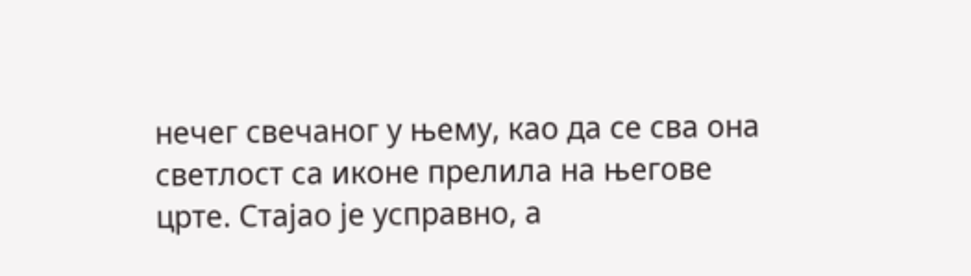нечег свечаног у њему, као да се сва она светлост са иконе прелила на његове црте. Стајао је усправно, а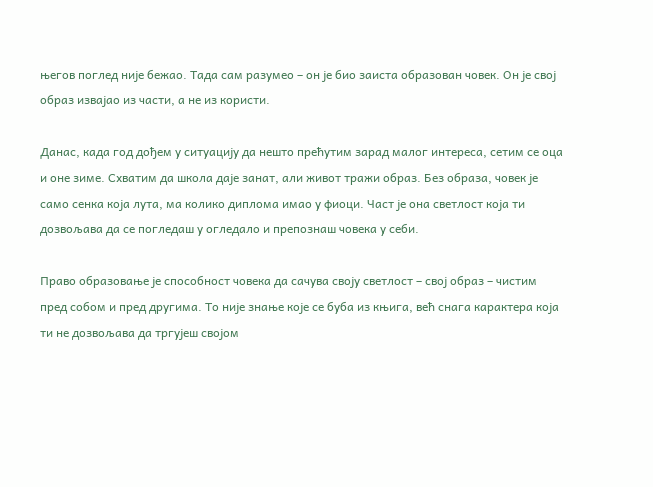његов поглед није бежао. Тада сам разумео – он је био заиста образован човек. Он је свој образ извајао из части, а не из користи.

Данас, када год дођем у ситуацију да нешто прећутим зарад малог интереса, сетим се оца и оне зиме. Схватим да школа даје занат, али живот тражи образ. Без образа, човек је само сенка која лута, ма колико диплома имао у фиоци. Част је она светлост која ти дозвољава да се погледаш у огледало и препознаш човека у себи.

Право образовање је способност човека да сачува своју светлост – свој образ – чистим пред собом и пред другима. То није знање које се буба из књига, већ снага карактера која ти не дозвољава да тргујеш својом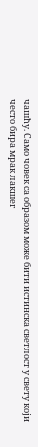чашћу. Само човек са образом може бити истинска светлост у свету који често бира мрак лакшег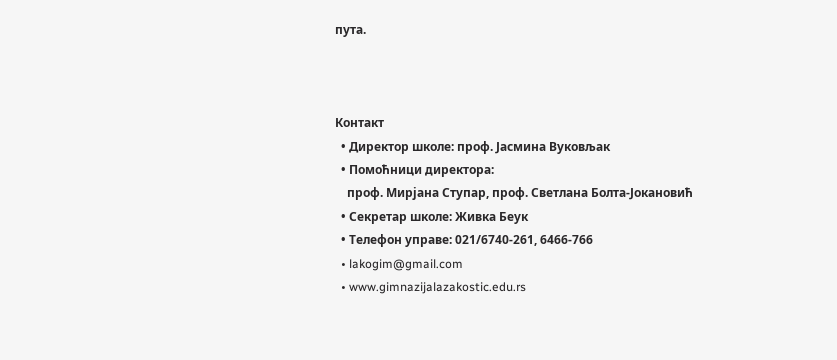пута.



Контакт
  • Директор школе: проф. Јасмина Вуковљак
  • Помоћници директора:
    проф. Мирјана Ступар, проф. Светлана Болта-Јокановић
  • Секретар школе: Живка Беук
  • Телефон управе: 021/6740-261, 6466-766
  • lakogim@gmail.com
  • www.gimnazijalazakostic.edu.rs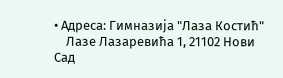• Адреса: Гимназија "Лаза Костић"
    Лазе Лазаревића 1, 21102 Нови Сад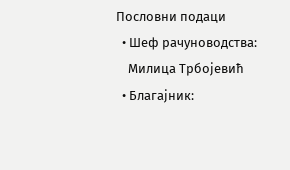Пословни подаци
  • Шеф рачуноводства:
    Милица Трбојевић
  • Благајник: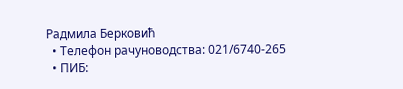Радмила Берковић
  • Телефон рачуноводства: 021/6740-265
  • ПИБ: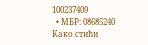100237409
  • МБР: 08685240
Како стићи